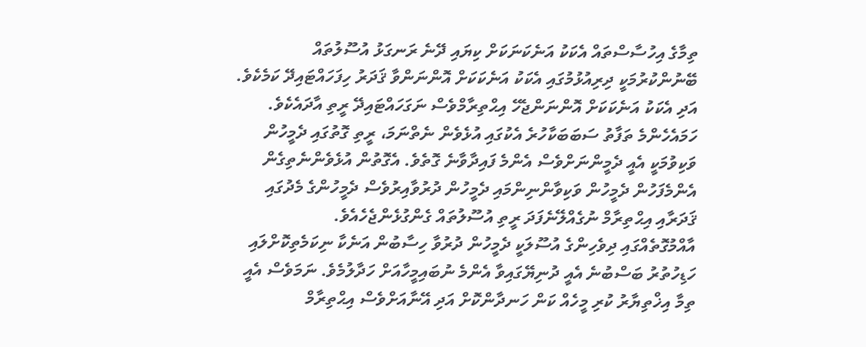ތިމާގެ އިހުސާސްތައް އެކަކު އަނެކަނަކަށް ކިޔައި ދޭނެ ރަނގަޅު އުސޫލުތައް ބޭނުންކުރުމަކީ ދިރިއުޅުމުގައި އެކަކު އަނެކަކަށް އޮންނަންވާ ޤަދަރު ހިފަހައްޓައިދޭ ކަމެކެވެ. އަދި އެކަކު އަނެކަކަށް އޮންނަންޖެހޭ އިޙްތިރާމްވެސް ނަގަހައްޓައިދޭ ރީތި އާދައެކެވެ. ހަމައެހެންމެ ތަފާތު ސަބަބަކާހުރެ އެކުގައި އުޅެވެން ނެތްނަމަ، ރީތި ގޮތުގައި ދެމީހުން ވަކިވުމަކީ އެއީ ދެމީންނަށްވެސް އެންމެ ފައިދާވާނެ ގޮތެވެ. އެގޮތުން އުޅެވެންނެތިގެން އެންމެފަހުން ދެމީހުން ވަކިވާންނިންމައި ދެމީހުން ދުރުވާއިރުވެސް ދެމީހުންގެ މެދުގައި ޤަދަރާއި އިޙްތިރާމް ނުގެއްލޭނެފަދަ ރީތި އުސޫލުތައް ގެންގުޅެންޖެހެއެވެ.
އާއްމުގޮތެއްގައި ދިވެހިންގެ އުސޫލަކީ ދެމީހުން ދުރުވާ ހިސާބުން އަނެކާ ނިކަމެތިކޮށްލައި ހަޑިހުތުރު ބަސްބުނެ އެއީ ދުނިޔޭގައިވާ އެންމެ ނުބައިމީހާއަށް ހަދާލުމެވެ. ނަމަވެސް އެއީ ތިމާ އިޚްތިޔާރު ކުރި މީހެއް ކަން ހަނދާންކޮށް އަދި އޭނާއަށްވެސް އިޙްތިރާމް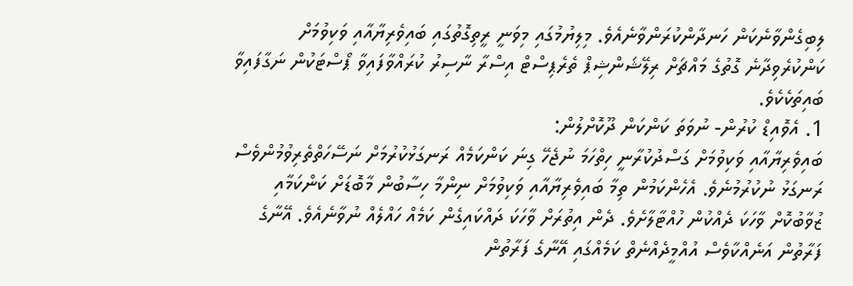ލިބިގެންވާނެކަން ހަނދާންކުރަންވާނެއެވެ. މިލިޔުމުގައި މިވަނީ ރީތިގޮތުގައި ބައިވެރިޔާއާއި ވަކިވުމަށް ކަންކުރެވިދާނެ ގޮތުގެ މައްޗަށް ރިލޭޝަންޝިޕް ތެރެޕިސްޓް އިސްރާ ނާސިރު ކުރައްވާފައިވާ ޕޯސްޓަކުން ނަގާފައިވާ ބައިތަކެކެވެ.
1. އެވޮއިޑް ކުރުން- ނުވަތަ ކަންކަން ދޫކޮށްލުން:
ބައިވެރިޔާއާއި ވަކިވުމަށް ގަސްދުކުރާނީ ހިތްހަމަ ނުޖެހޭ ގިނަ ކަންކަމެއް ރަނގަޅުކުރުމަށް ނަސޭހަތްތެރިވުމުންވެސް ރަނގަޅު ނުކުރުމުނެވެ. އެހެންކަމުން ތިމާ ބައިވެރިޔާއާއި ވަކިވުމަށް ނިންމާ ހިސާބުން މާބޮޑަށް ކަންކަމާއި ޒުވާބުކޮށް ވާހަކަ ދެއްކުން ހުއްޓާލާށެވެ. ދެން އިތުރަށް ވާހަކަ ދައްކައިގެން ކަމެއް ހައްލެއް ނުވާނެއެވެ. އޭނާގެ ފަރާތުން އަނެއްކާވެސް އުއްމީދެއްނެތް ކަމެއްގައި އޭނާގެ ފަރާތުން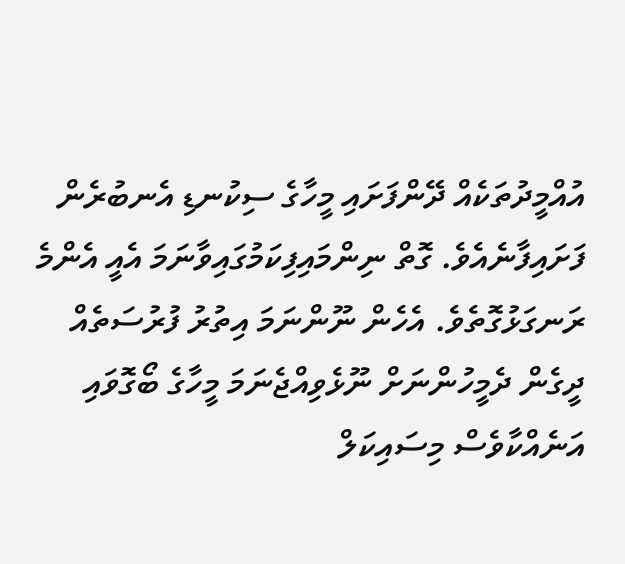އުއްމީދުތަކެއް ދޭންފަށައި މީހާގެ ސިކުނޑި އެނބުރެން ފަށައިފާނެއެވެ. ގޮތް ނިންމައިފިކަމުގައިވާނަމަ އެއީ އެންމެ ރަނގަޅުގޮތެވެ. އެހެން ނޫންނަމަ އިތުރު ފުރުސަތެއް ދީގެން ދެމީހުންނަށް ނޫޅެވިއްޖެނަމަ މީހާގެ ބޯގޮވައި އަނެއްކާވެސް މިސައިކަލް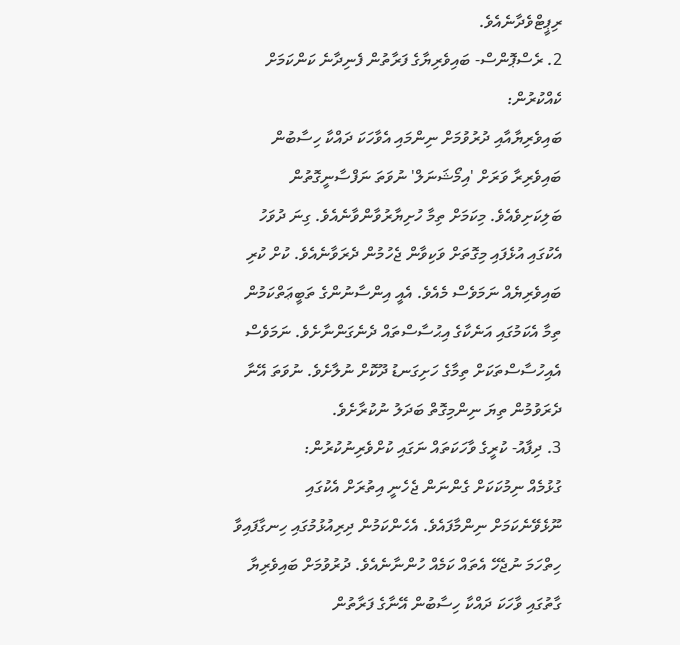ރިޕީޓްވެދާނެއެވެ.
2. ރެސްޕޮންސް- ބައިވެރިޔާގެ ފަރާތުން ފެނިދާނެ ކަންކަމަށް ކެއްކުރުން:
ބައިވެރިޔާއާއި ދުރުވުމަށް ނިންމައި އެވާހަކަ ދައްކާ ހިސާބުން ބައިވެރިރާ ވަރަށް 'އިމޯޝަނަލް' ނުވަތަ ނަފްސާނީގޮތުން ބަލިކަށިވެއެވެ. މިކަމަށް ތިމާ ހުށިޔާރުވާންވާނެއެވެ. ގިނަ ދުވަހު އެކުގައި އުޅެފައި މިގޮތަށް ވަކިވާން ޖެހުމުން ދެރަވާނެއެވެ. ކުށް ކުރި ބައިވެރިޔެއް ނަމަވެސް މެއެވެ. އެއީ އިންސާނުންގެ ތަބީޢަތްކަމުން ތިމާ އެކަމުގައި އަނެކާގެ އިޙުސާސްތައް ދެނެގަންނާށެވެ. ނަމަވެސް އެއިހުސާސްތަކަށް ތިމާގެ ހަށިގަނޑު ދޫކޮށް ނުލާށެވެ. ނުވަތަ އޭނާ ދެރަވުމުން ތިޔަ ނިންމިގޮތް ބަދަލު ނުކުރާށެވެ.
3. ދިފާއު- ކުރީގެ ވާހަކަތައް ނަގައި ކުށްވެރިނުކުރުން:
ގުޅުމެއް ނިމުކަކަށް ގެންނަން ޖެހެނީ އިތުރަށް އެކުގައި ނޫޅެވޭނެކަމަށް ނިންމާފައެވެ. އެހެންކަމުން ދިރިއުޅުމުގައި ހިނގާފައިވާ ހިތްހަމަ ނުޖެހޭ އެތައް ކަމެއް ހުންނާނެއެވެ. ދުރުވުމަށް ބައިވެރިޔާ ގާތުގައި ވާހަކަ ދައްކާ ހިސާބުން އޭނާގެ ފަރާތުން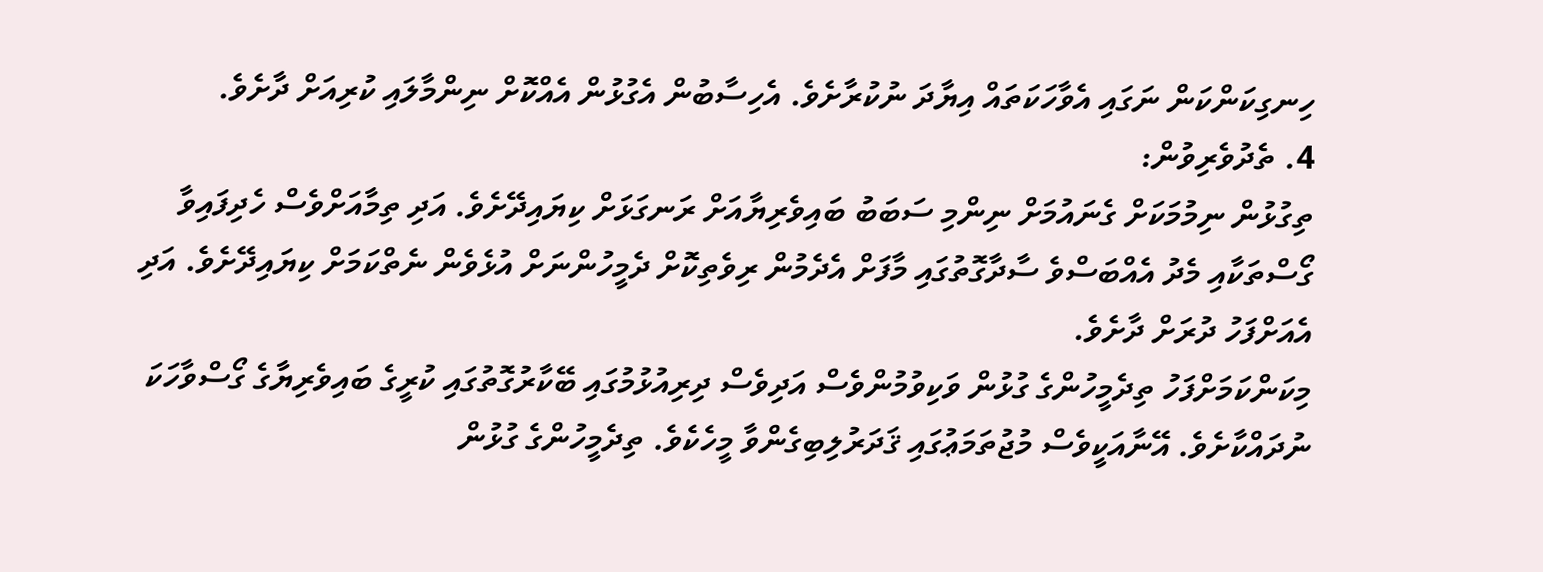ހިނގިކަންކަން ނަގައި އެވާހަކަތައް އިޔާދަ ނުކުރާށެވެ. އެހިސާބުން އެގުޅުން އެއްކޮށް ނިންމާލައި ކުރިއަށް ދާށެވެ.
4. ތެދުވެރިވުން:
ތިގުޅުން ނިމުމަކަށް ގެނައުމަށް ނިންމި ސަބަބު ބައިވެރިޔާއަށް ރަނގަޅަށް ކިޔައިދޭށެވެ. އަދި ތިމާއަށްވެސް ހެދިފައިވާ ގޯސްތަކާއި މެދު އެއްބަސްވެ ސާދާގޮތުގައި މާފަށް އެދެމުން ރިވެތިކޮށް ދެމީހުންނަށް އުޅެވެން ނެތްކަމަށް ކިޔައިދޭށެވެ. އަދި އެއަށްފަހު ދުރަށް ދާށެވެ.
މިކަންކަމަށްފަހު ތިދެމީހުންގެ ގުޅުން ވަކިވުމުންވެސް އަދިވެސް ދިރިއުޅުމުގައި ބޭކާރުގޮތުގައި ކުރީގެ ބައިވެރިޔާގެ ގޯސްވާހަކަ ނުދައްކާށެވެ. އޭނާއަކީވެސް މުޖުތަމަޢުގައި ޤަދަރުލިބިގެންވާ މީހެކެވެ. ތިދެމީހުންގެ ގުޅުން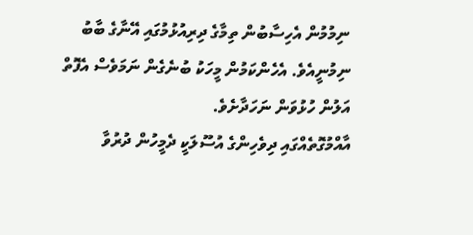ނިމުމުން އެހިސާބުން ތިމާގެ ދިރިއުޅުމުގައި އޭނާގެ ބާބު ނިމުނީއެވެ. އެހެންކަމުން މީހަކު ބުނެގެން ނަމަވެސް އެފޮތް އަލުން ހުޅުވަން ނަހަދާށެވެ.
އާއްމުގޮތެއްގައި ދިވެހިންގެ އުސޫލަކީ ދެމީހުން ދުރުވާ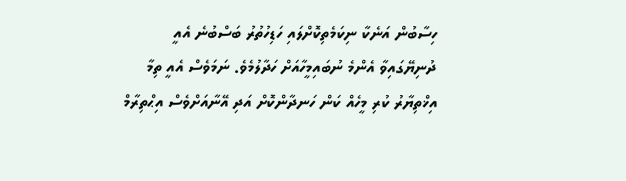ހިސާބުން އަނެކާ ނިކަމެތިކޮށްލައި ހަޑިހުތުރު ބަސްބުނެ އެއީ ދުނިޔޭގައިވާ އެންމެ ނުބައިމީހާއަށް ހަދާލުމެވެ. ނަމަވެސް އެއީ ތިމާ އިޚްތިޔާރު ކުރި މީހެއް ކަން ހަނދާންކޮށް އަދި އޭނާއަށްވެސް އިޙްތިރާމް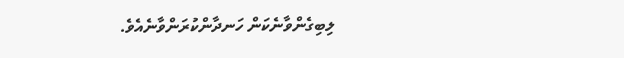ލިބިގެންވާނެކަން ހަނދާންކުރަންވާނެއެވެ.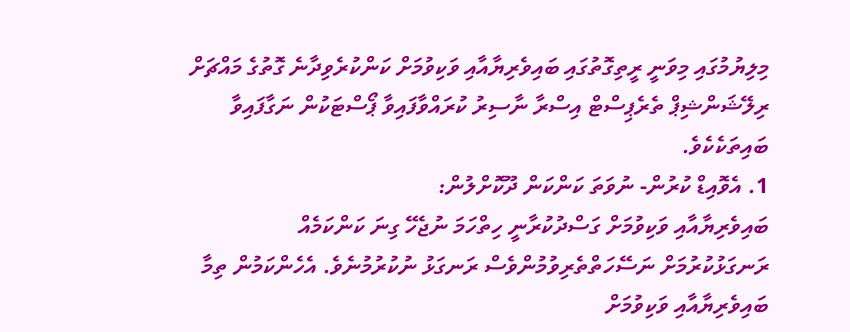މިލިޔުމުގައި މިވަނީ ރީތިގޮތުގައި ބައިވެރިޔާއާއި ވަކިވުމަށް ކަންކުރެވިދާނެ ގޮތުގެ މައްޗަށް ރިލޭޝަންޝިޕް ތެރެޕިސްޓް އިސްރާ ނާސިރު ކުރައްވާފައިވާ ޕޯސްޓަކުން ނަގާފައިވާ ބައިތަކެކެވެ.
1. އެވޮއިޑް ކުރުން- ނުވަތަ ކަންކަން ދޫކޮށްލުން:
ބައިވެރިޔާއާއި ވަކިވުމަށް ގަސްދުކުރާނީ ހިތްހަމަ ނުޖެހޭ ގިނަ ކަންކަމެއް ރަނގަޅުކުރުމަށް ނަސޭހަތްތެރިވުމުންވެސް ރަނގަޅު ނުކުރުމުނެވެ. އެހެންކަމުން ތިމާ ބައިވެރިޔާއާއި ވަކިވުމަށް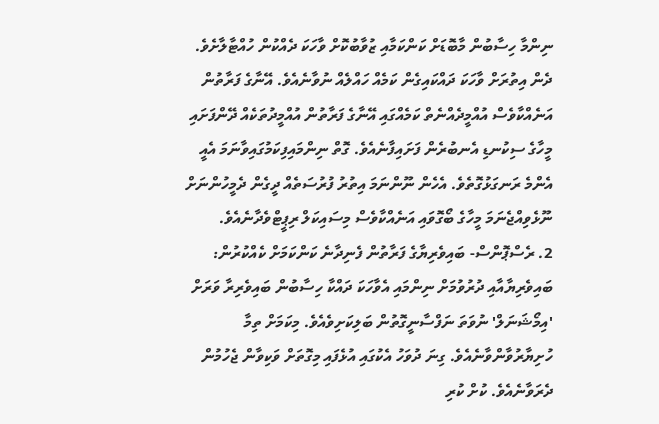ނިންމާ ހިސާބުން މާބޮޑަށް ކަންކަމާއި ޒުވާބުކޮށް ވާހަކަ ދެއްކުން ހުއްޓާލާށެވެ. ދެން އިތުރަށް ވާހަކަ ދައްކައިގެން ކަމެއް ހައްލެއް ނުވާނެއެވެ. އޭނާގެ ފަރާތުން އަނެއްކާވެސް އުއްމީދެއްނެތް ކަމެއްގައި އޭނާގެ ފަރާތުން އުއްމީދުތަކެއް ދޭންފަށައި މީހާގެ ސިކުނޑި އެނބުރެން ފަށައިފާނެއެވެ. ގޮތް ނިންމައިފިކަމުގައިވާނަމަ އެއީ އެންމެ ރަނގަޅުގޮތެވެ. އެހެން ނޫންނަމަ އިތުރު ފުރުސަތެއް ދީގެން ދެމީހުންނަށް ނޫޅެވިއްޖެނަމަ މީހާގެ ބޯގޮވައި އަނެއްކާވެސް މިސައިކަލް ރިޕީޓްވެދާނެއެވެ.
2. ރެސްޕޮންސް- ބައިވެރިޔާގެ ފަރާތުން ފެނިދާނެ ކަންކަމަށް ކެއްކުރުން:
ބައިވެރިޔާއާއި ދުރުވުމަށް ނިންމައި އެވާހަކަ ދައްކާ ހިސާބުން ބައިވެރިރާ ވަރަށް 'އިމޯޝަނަލް' ނުވަތަ ނަފްސާނީގޮތުން ބަލިކަށިވެއެވެ. މިކަމަށް ތިމާ ހުށިޔާރުވާންވާނެއެވެ. ގިނަ ދުވަހު އެކުގައި އުޅެފައި މިގޮތަށް ވަކިވާން ޖެހުމުން ދެރަވާނެއެވެ. ކުށް ކުރި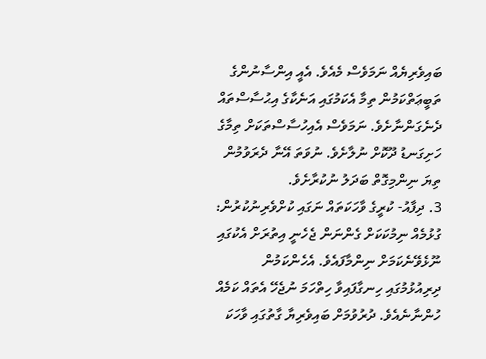ބައިވެރިޔެއް ނަމަވެސް މެއެވެ. އެއީ އިންސާނުންގެ ތަބީޢަތްކަމުން ތިމާ އެކަމުގައި އަނެކާގެ އިޙުސާސްތައް ދެނެގަންނާށެވެ. ނަމަވެސް އެއިހުސާސްތަކަށް ތިމާގެ ހަށިގަނޑު ދޫކޮށް ނުލާށެވެ. ނުވަތަ އޭނާ ދެރަވުމުން ތިޔަ ނިންމިގޮތް ބަދަލު ނުކުރާށެވެ.
3. ދިފާއު- ކުރީގެ ވާހަކަތައް ނަގައި ކުށްވެރިނުކުރުން:
ގުޅުމެއް ނިމުކަކަށް ގެންނަން ޖެހެނީ އިތުރަށް އެކުގައި ނޫޅެވޭނެކަމަށް ނިންމާފައެވެ. އެހެންކަމުން ދިރިއުޅުމުގައި ހިނގާފައިވާ ހިތްހަމަ ނުޖެހޭ އެތައް ކަމެއް ހުންނާނެއެވެ. ދުރުވުމަށް ބައިވެރިޔާ ގާތުގައި ވާހަކަ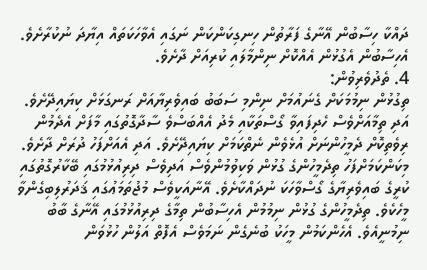ދައްކާ ހިސާބުން އޭނާގެ ފަރާތުން ހިނގިކަންކަން ނަގައި އެވާހަކަތައް އިޔާދަ ނުކުރާށެވެ. އެހިސާބުން އެގުޅުން އެއްކޮށް ނިންމާލައި ކުރިއަށް ދާށެވެ.
4. ތެދުވެރިވުން:
ތިގުޅުން ނިމުމަކަށް ގެނައުމަށް ނިންމި ސަބަބު ބައިވެރިޔާއަށް ރަނގަޅަށް ކިޔައިދޭށެވެ. އަދި ތިމާއަށްވެސް ހެދިފައިވާ ގޯސްތަކާއި މެދު އެއްބަސްވެ ސާދާގޮތުގައި މާފަށް އެދެމުން ރިވެތިކޮށް ދެމީހުންނަށް އުޅެވެން ނެތްކަމަށް ކިޔައިދޭށެވެ. އަދި އެއަށްފަހު ދުރަށް ދާށެވެ.
މިކަންކަމަށްފަހު ތިދެމީހުންގެ ގުޅުން ވަކިވުމުންވެސް އަދިވެސް ދިރިއުޅުމުގައި ބޭކާރުގޮތުގައި ކުރީގެ ބައިވެރިޔާގެ ގޯސްވާހަކަ ނުދައްކާށެވެ. އޭނާއަކީވެސް މުޖުތަމަޢުގައި ޤަދަރުލިބިގެންވާ މީހެކެވެ. ތިދެމީހުންގެ ގުޅުން ނިމުމުން އެހިސާބުން ތިމާގެ ދިރިއުޅުމުގައި އޭނާގެ ބާބު ނިމުނީއެވެ. އެހެންކަމުން މީހަކު ބުނެގެން ނަމަވެސް އެފޮތް އަލުން ހުޅުވަން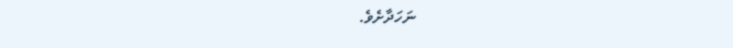ނަހަދާށެވެ.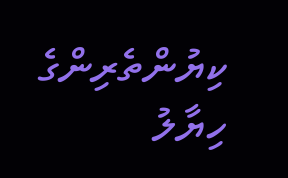ކިޔުންތެރިންގެ ހިޔާލު